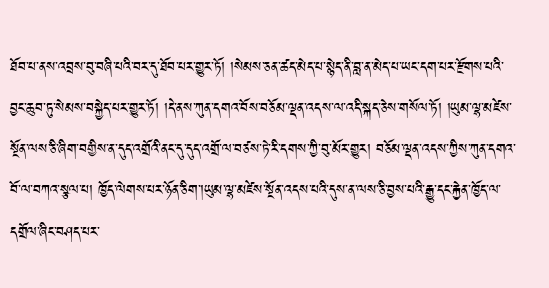ཐོབ་པ་ནས་འབྲས་བུ་བཞི་པའི་བར་དུ་ཐོབ་པར་གྱུར་ཏོ། །སེམས་ཅན་ཚད་མེད་པ་སྙེད་ནི་བླ་ན་མེད་པ་ཡང་དག་པར་རྫོགས་པའི་བྱང་ཆུབ་ཏུ་སེམས་བསྐྱེད་པར་གྱུར་ཏོ། །དེ་ནས་ཀུན་དགའ་བོས་བཅོམ་ལྡན་འདས་ལ་འདི་སྐད་ཅེས་གསོལ་ཏོ། །ཡུམ་ལྷ་མཛེས་སྔོན་ལས་ཅི་ཞིག་བགྱིས་ན་དུད་འགྲོའི་ནང་དུ་དུད་འགྲོ་ལ་བཙས་ཏེ་རི་དགས་ཀྱི་བུ་མོར་གྱུར། བཅོམ་ལྡན་འདས་ཀྱིས་ཀུན་དགའ་བོ་ལ་བཀའ་སྩལ་པ། ཁྱོད་ལེགས་པར་ཉོན་ཅིག་།ཡུམ་ལྷ་མཛེས་སྔོན་འདས་པའི་དུས་ན་ལས་ཅི་བྱས་པའི་རྒྱུ་དང་རྐྱེན་ཁྱོད་ལ་དགྲོལ་ཞིང་བཤད་པར་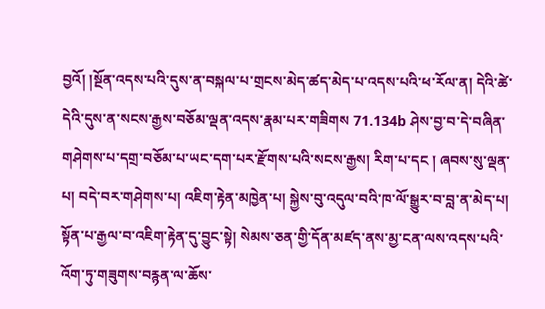བྱའོ། །སྔོན་འདས་པའི་དུས་ན་བསྐལ་པ་གྲངས་མེད་ཚད་མེད་པ་འདས་པའི་ཕ་རོལ་ན། དེའི་ཚེ་དེའི་དུས་ན་སངས་རྒྱས་བཅོམ་ལྡན་འདས་རྣམ་པར་གཟིགས 71.134b ཤེས་བྱ་བ་དེ་བཞིན་གཤེགས་པ་དགྲ་བཅོམ་པ་ཡང་དག་པར་རྫོགས་པའི་སངས་རྒྱས། རིག་པ་དང ། ཞབས་སུ་ལྡན་པ། བདེ་བར་གཤེགས་པ། འཇིག་རྟེན་མཁྱེན་པ། སྐྱེས་བུ་འདུལ་བའི་ཁ་ལོ་སྒྱུར་བ་བླ་ན་མེད་པ། སྟོན་པ་རྒྱལ་བ་འཇིག་རྟེན་དུ་བྱུང་སྟེ། སེམས་ཅན་གྱི་དོན་མཛད་ནས་མྱ་ངན་ལས་འདས་པའི་འོག་ཏུ་གཟུགས་བརྙན་ལ་ཆོས་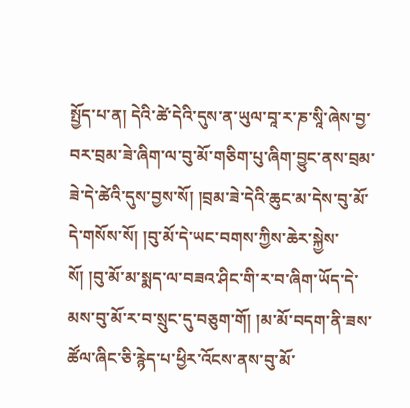སྤྱོད་པ་ན། དེའི་ཚེ་དེའི་དུས་ན་ཡུལ་བཱ་ར་ཎ་སཱི་ཞེས་བྱ་བར་བྲམ་ཟེ་ཞིག་ལ་བུ་མོ་གཅིག་པུ་ཞིག་བྱུང་ནས་བྲམ་ཟེ་དེ་ཚེའི་དུས་བྱས་སོ། །བྲམ་ཟེ་དེའི་ཆུང་མ་དེས་བུ་མོ་དེ་གསོས་སོ། །བུ་མོ་དེ་ཡང་བགས་ཀྱིས་ཆེར་སྐྱེས་སོ། །བུ་མོ་མ་སྨད་ལ་བཟའ་ཤིང་གི་ར་བ་ཞིག་ཡོད་དེ་མས་བུ་མོ་ར་བ་སྲུང་དུ་བཅུག་གོ། །མ་མོ་བདག་ནི་ཟས་ཚོལ་ཞིང་ཅི་རྙེད་པ་ཕྱིར་འོངས་ནས་བུ་མོ་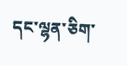དང་ལྷན་ཅིག་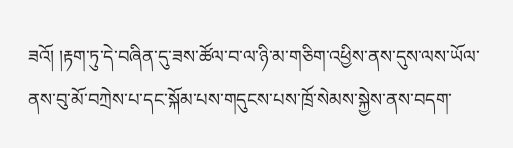ཟའོ། །རྟག་ཏུ་དེ་བཞིན་དུ་ཟས་ཚོལ་བ་ལ་ཉི་མ་གཅིག་འཕྱིས་ནས་དུས་ལས་ཡོལ་ནས་བུ་མོ་བཀྲེས་པ་དང་སྐོམ་པས་གདུངས་པས་ཁྲོ་སེམས་སྐྱེས་ནས་བདག་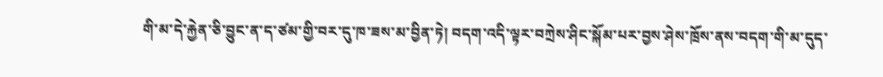གི་མ་དེ་རྐྱེན་ཅི་བྱུང་ན་ད་ཙམ་གྱི་བར་དུ་ཁ་ཟས་མ་བྱིན་ཏེ། བདག་འདི་ལྟར་བཀྲེས་ཤིང་སྐོམ་པར་བྱས་ཤེས་ཁྲོས་ནས་བདག་གི་མ་དུད་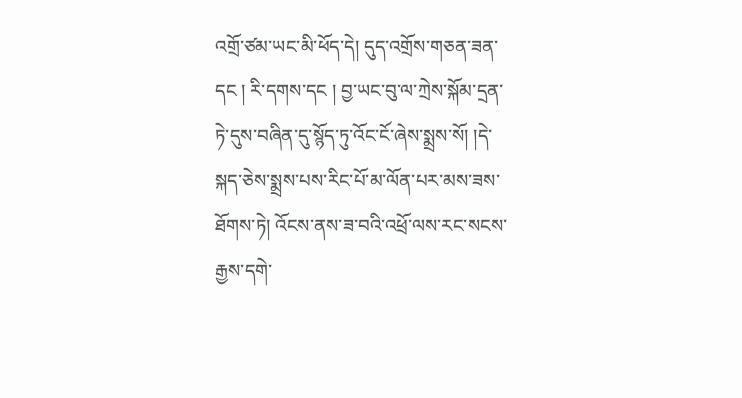འགྲོ་ཙམ་ཡང་མི་ཕོད་དེ། དུད་འགྲོས་གཅན་ཟན་དང ། རི་དགས་དང ། བྱ་ཡང་བུ་ལ་ཀྲེས་སྐོམ་དྲན་ཏེ་དུས་བཞིན་དུ་སྙོད་ཏུ་འོང་ངོ་ཞེས་སྨྲས་སོ། །དེ་སྐད་ཅེས་སྨྲས་པས་རིང་པོ་མ་ལོན་པར་མས་ཟས་ཐོགས་ཏེ། འོངས་ནས་ཟ་བའི་འཕྲོ་ལས་རང་སངས་རྒྱས་དགེ་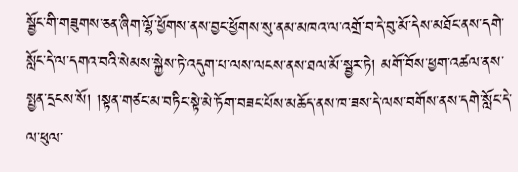སྦྱོང་གི་གཟུགས་ཅན་ཞིག་ལྷོ་ཕྱོགས་ནས་བྱང་ཕྱོགས་སུ་ནམ་མཁའ་ལ་འགྲོ་བ་དེ་བུ་མོ་དེས་མཐོང་ནས་དགེ་སློང་དེ་ལ་དགའ་བའི་སེམས་སྐྱེས་ཏེ་འདུག་པ་ལས་ལངས་ནས་ཐལ་མོ་སྦྱར་ཏེ། མགོ་བོས་ཕྱག་འཚལ་ནས་སྤྱན་དྲངས་སོ། །སྟན་གཙང་མ་བཏིང་སྟེ་མེ་ཏོག་བཟང་པོས་མཆོད་ནས་ཁ་ཟས་དེ་ལས་བགོས་ནས་དགེ་སློང་དེ་ལ་ཕུལ་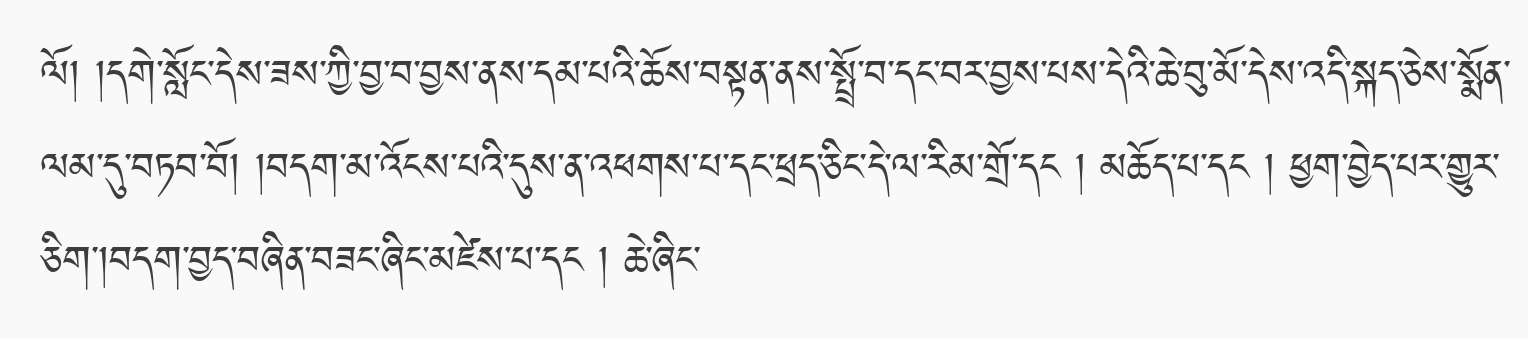ལོ། །དགེ་སློང་དེས་ཟས་ཀྱི་བྱ་བ་བྱས་ནས་དམ་པའི་ཆོས་བསྟན་ནས་སྤྲོ་བ་དང་བར་བྱས་པས་དེའི་ཆེ་བུ་མོ་དེས་འདི་སྐད་ཅེས་སྨོན་ལམ་དུ་བཏབ་བོ། །བདག་མ་འོངས་པའི་དུས་ན་འཕགས་པ་དང་ཕྲད་ཅིང་དེ་ལ་རིམ་གྲོ་དང ། མཆོད་པ་དང ། ཕྱག་བྱེད་པར་གྱུར་ཅིག་།བདག་བྱད་བཞིན་བཟང་ཞིང་མཛེས་པ་དང ། ཆེ་ཞིང་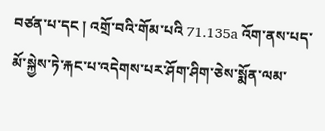བཙན་པ་དང ། འགྲོ་བའི་གོམ་པའི 71.135a འོག་ནས་པད་མོ་སྐྱེས་ཏེ་རྐང་པ་འདེགས་པར་ཤོག་ཤིག་ཅེས་སྨོན་ལམ་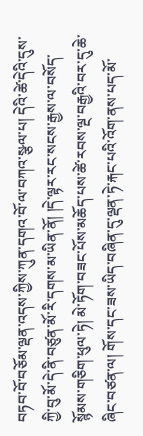བཏབ་བོ་བཅོམ་ལྡན་འདས་ཀྱིས་ཀུན་དགའ་བོ་ལ་བཀའ་སྩལ་པ། དེའི་ཚེ་དེའི་དུས་ཀྱི་བུ་མོ་དེ་ནི་བཙུན་མོ་རི་དགས་མ་ཡིན་ནོ། །དེ་ལྟར་རང་སངས་རྒྱས་ལ་བསོད་སྙོམས་གཅིག་ཕུལ་ཏེ། མེ་ཏོག་བཟང་པོས་མཆོད་པས་ཚེ་རབས་ལྔ་བརྒྱའི་བར་དུ་ཆེ་ཞིང་བཙན་ལ། གོས་དང་ཟས་ཡིད་བཞིན་དུ་ལྡན་ཏེ་རྐང་པའི་འོག་ནས་པད་མོ་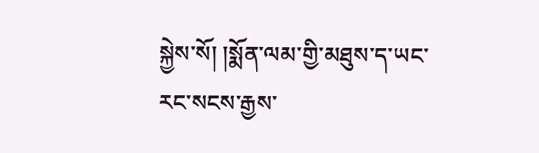སྐྱེས་སོ། །སྨོན་ལམ་གྱི་མཐུས་ད་ཡང་རང་སངས་རྒྱས་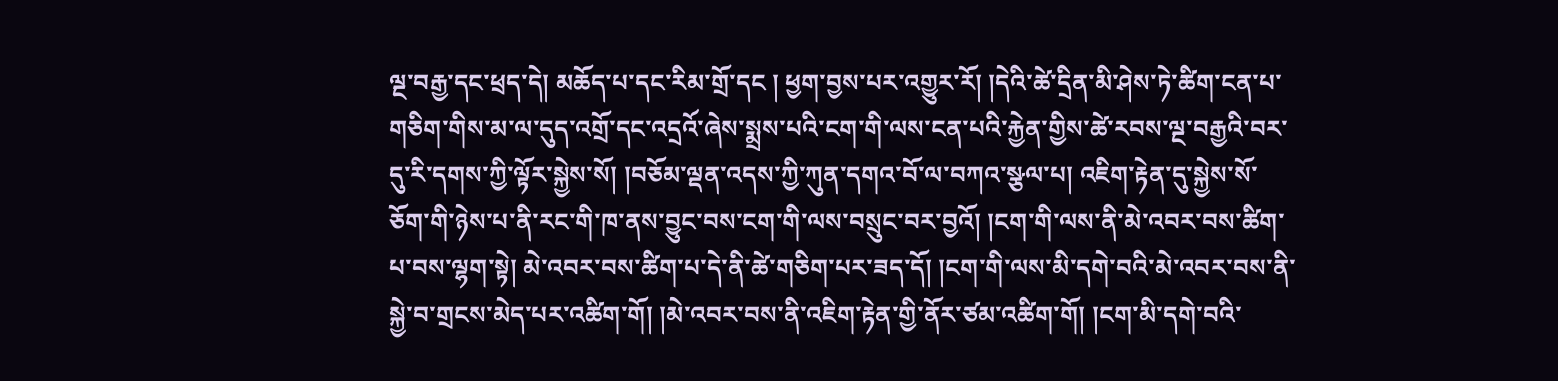ལྔ་བརྒྱ་དང་ཕྲད་དེ། མཆོད་པ་དང་རིམ་གྲོ་དང ། ཕྱག་བྱས་པར་འགྱུར་རོ། །དེའི་ཚེ་དྲིན་མི་ཤེས་ཏེ་ཚིག་ངན་པ་གཅིག་གིས་མ་ལ་དུད་འགྲོ་དང་འདྲའོ་ཞེས་སྨྲས་པའི་ངག་གི་ལས་ངན་པའི་རྐྱེན་གྱིས་ཚེ་རབས་ལྔ་བརྒྱའི་བར་དུ་རི་དགས་ཀྱི་ལྟོར་སྐྱེས་སོ། །བཅོམ་ལྡན་འདས་ཀྱི་ཀུན་དགའ་བོ་ལ་བཀའ་སྩལ་པ། འཇིག་རྟེན་དུ་སྐྱེས་སོ་ཅོག་གི་ཉེས་པ་ནི་རང་གི་ཁ་ནས་བྱུང་བས་ངག་གི་ལས་བསྲུང་བར་བྱའོ། །ངག་གི་ལས་ནི་མེ་འབར་བས་ཚིག་པ་བས་ལྷག་སྟེ། མེ་འབར་བས་ཚིག་པ་དེ་ནི་ཚེ་གཅིག་པར་ཟད་དོ། །ངག་གི་ལས་མི་དགེ་བའི་མེ་འབར་བས་ནི་སྐྱེ་བ་གྲངས་མེད་པར་འཚིག་གོ། །མེ་འབར་བས་ནི་འཇིག་རྟེན་གྱི་ནོར་ཙམ་འཚིག་གོ། །ངག་མི་དགེ་བའི་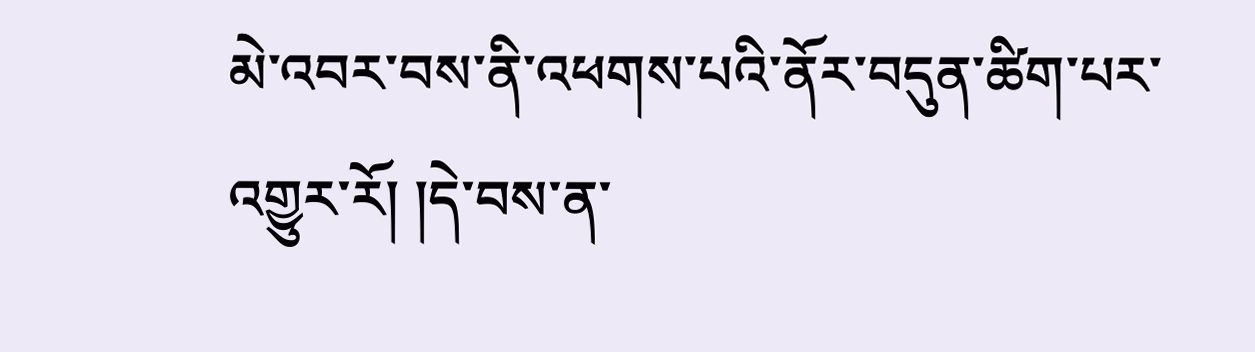མེ་འབར་བས་ནི་འཕགས་པའི་ནོར་བདུན་ཚིག་པར་འགྱུར་རོ། །དེ་བས་ན་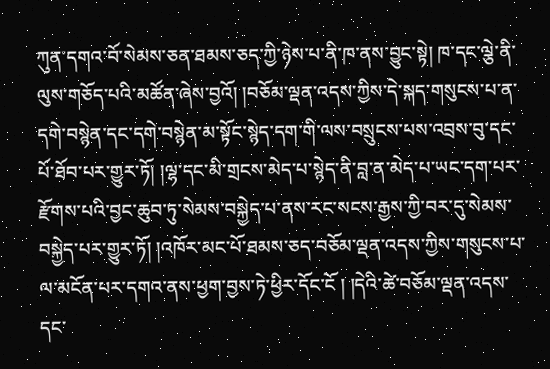ཀུན་དགའ་བོ་སེམས་ཅན་ཐམས་ཅད་ཀྱི་ཉེས་པ་ནི་ཁ་ནས་བྱུང་སྟེ། ཁ་དང་ལྕེ་ནི་ལུས་གཅོད་པའི་མཚོན་ཞེས་བྱའོ། །བཅོམ་ལྡན་འདས་ཀྱིས་དེ་སྐད་གསུངས་པ་ན་དགེ་བསྙེན་དང་དགེ་བསྙེན་མ་སྟོང་སྙེད་དག་གི་ལས་བསྲུངས་པས་འབྲས་བུ་དང་པོ་ཐོབ་པར་གྱུར་ཏོ། །ལྷ་དང་མི་གྲངས་མེད་པ་སྙེད་ནི་བླ་ན་མེད་པ་ཡང་དག་པར་རྫོགས་པའི་བྱང་ཆུབ་ཏུ་སེམས་བསྐྱེད་པ་ནས་རང་སངས་རྒྱས་ཀྱི་བར་དུ་སེམས་བསྐྱེད་པར་གྱུར་ཏོ། །འཁོར་མང་པོ་ཐམས་ཅད་བཅོམ་ལྡན་འདས་ཀྱིས་གསུངས་པ་ལ་མངོན་པར་དགའ་ནས་ཕྱག་བྱས་ཏེ་ཕྱིར་དོང་ངོ ། །དེའི་ཚེ་བཅོམ་ལྡན་འདས་དང་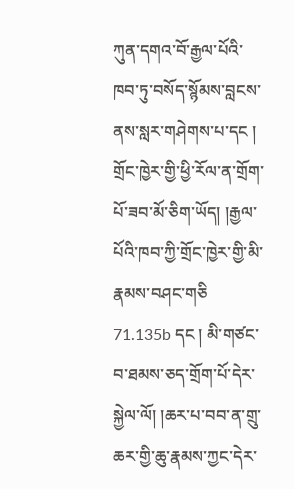ཀུན་དགའ་བོ་རྒྱལ་པོའི་ཁབ་ཏུ་བསོད་སྙོམས་བླངས་ནས་སླར་གཤེགས་པ་དང ། གྲོང་ཁྱེར་གྱི་ཕྱི་རོལ་ན་གྲོག་པོ་ཟབ་མོ་ཅིག་ཡོད། །རྒྱལ་པོའི་ཁབ་ཀྱི་གྲོང་ཁྱེར་གྱི་མི་རྣམས་བཤང་གཅི 71.135b དང ། མི་གཙང་བ་ཐམས་ཅད་གྲོག་པོ་དེར་སྐྱེལ་ལོ། །ཆར་པ་བབ་ན་གྲུ་ཆར་གྱི་ཆུ་རྣམས་ཀྱང་དེར་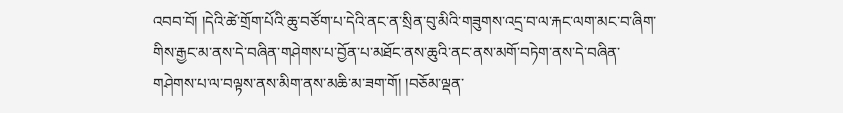འབབ་བོ། །དེའི་ཚེ་གྲོག་པོའི་ཆུ་བཙོག་པ་དེའི་ནང་ན་སྲིན་བུ་མིའི་གཟུགས་འདྲ་བ་ལ་རྐང་ལག་མང་བ་ཞིག་གིས་རྒྱང་མ་ནས་དེ་བཞིན་གཤེགས་པ་བྱོན་པ་མཐོང་ནས་ཆུའི་ནང་ནས་མགོ་བཏེག་ནས་དེ་བཞིན་གཤེགས་པ་ལ་བལྟས་ནས་མིག་ནས་མཆི་མ་ཟག་གོ། །བཅོམ་ལྡན་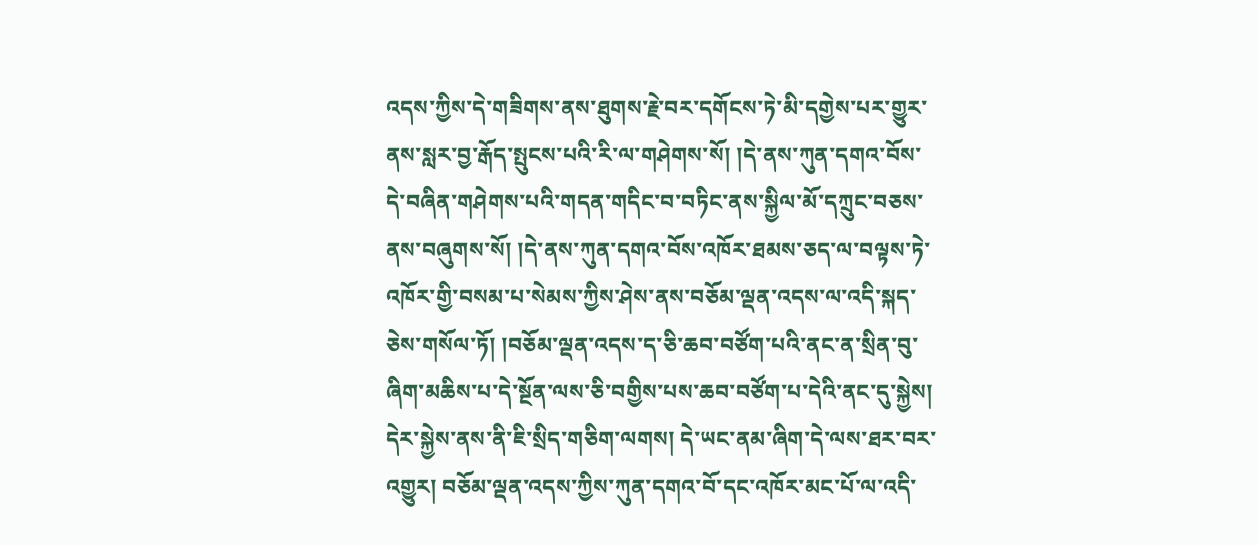འདས་ཀྱིས་དེ་གཟིགས་ནས་ཐུགས་རྗེ་བར་དགོངས་ཏེ་མི་དགྱེས་པར་གྱུར་ནས་སླར་བྱ་རྒོད་སྤུངས་པའི་རི་ལ་གཤེགས་སོ། །དེ་ནས་ཀུན་དགའ་བོས་དེ་བཞིན་གཤེགས་པའི་གདན་གདིང་བ་བཏིང་ནས་སྐྱིལ་མོ་དཀྲུང་བཅས་ནས་བཞུགས་སོ། །དེ་ནས་ཀུན་དགའ་བོས་འཁོར་ཐམས་ཅད་ལ་བལྟས་ཏེ་འཁོར་གྱི་བསམ་པ་སེམས་ཀྱིས་ཤེས་ནས་བཅོམ་ལྡན་འདས་ལ་འདི་སྐད་ཅེས་གསོལ་ཏོ། །བཅོམ་ལྡན་འདས་ད་ཅི་ཆབ་བཙོག་པའི་ནང་ན་སྲིན་བུ་ཞིག་མཆིས་པ་དེ་སྔོན་ལས་ཅི་བགྱིས་པས་ཆབ་བཙོག་པ་དེའི་ནང་དུ་སྐྱེས། དེར་སྐྱེས་ནས་ནི་ཇི་སྲིད་གཅིག་ལགས། དེ་ཡང་ནམ་ཞིག་དེ་ལས་ཐར་བར་འགྱུར། བཅོམ་ལྡན་འདས་ཀྱིས་ཀུན་དགའ་བོ་དང་འཁོར་མང་པོ་ལ་འདི་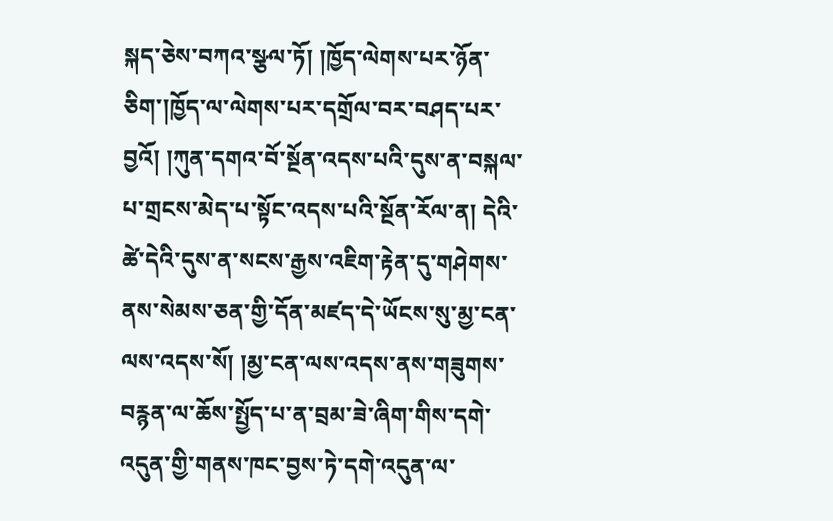སྐད་ཅེས་བཀའ་སྩལ་ཏོ། །ཁྱོད་ལེགས་པར་ཉོན་ཅིག་།ཁྱོད་ལ་ལེགས་པར་དགྲོལ་བར་བཤད་པར་བྱའོ། །ཀུན་དགའ་བོ་སྔོན་འདས་པའི་དུས་ན་བསྐལ་པ་གྲངས་མེད་པ་སྟོང་འདས་པའི་སྔོན་རོལ་ན། དེའི་ཚེ་དེའི་དུས་ན་སངས་རྒྱས་འཇིག་རྟེན་དུ་གཤེགས་ནས་སེམས་ཅན་གྱི་དོན་མཛད་དེ་ཡོངས་སུ་མྱ་ངན་ལས་འདས་སོ། །མྱ་ངན་ལས་འདས་ནས་གཟུགས་བརྙན་ལ་ཆོས་སྤྱོད་པ་ན་བྲམ་ཟེ་ཞིག་གིས་དགེ་འདུན་གྱི་གནས་ཁང་བྱས་ཏེ་དགེ་འདུན་ལ་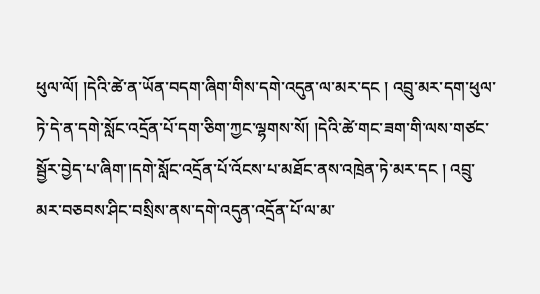ཕུལ་ལོ། །དེའི་ཚེ་ན་ཡོན་བདག་ཞིག་གིས་དགེ་འདུན་ལ་མར་དང ། འབྲུ་མར་དག་ཕུལ་ཏེ་དེ་ན་དགེ་སློང་འདྲོན་པོ་དག་ཅིག་ཀྱང་ལྷགས་སོ། །དེའི་ཚེ་གང་ཟག་གི་ལས་གཙང་སྦྱོར་བྱེད་པ་ཞིག་།དགེ་སློང་འདྲོན་པོ་འོངས་པ་མཐོང་ནས་འཁྲེན་ཏེ་མར་དང ། འབྲུ་མར་བཅབས་ཤིང་བསྲིས་ནས་དགེ་འདུན་འདྲོན་པོ་ལ་མ་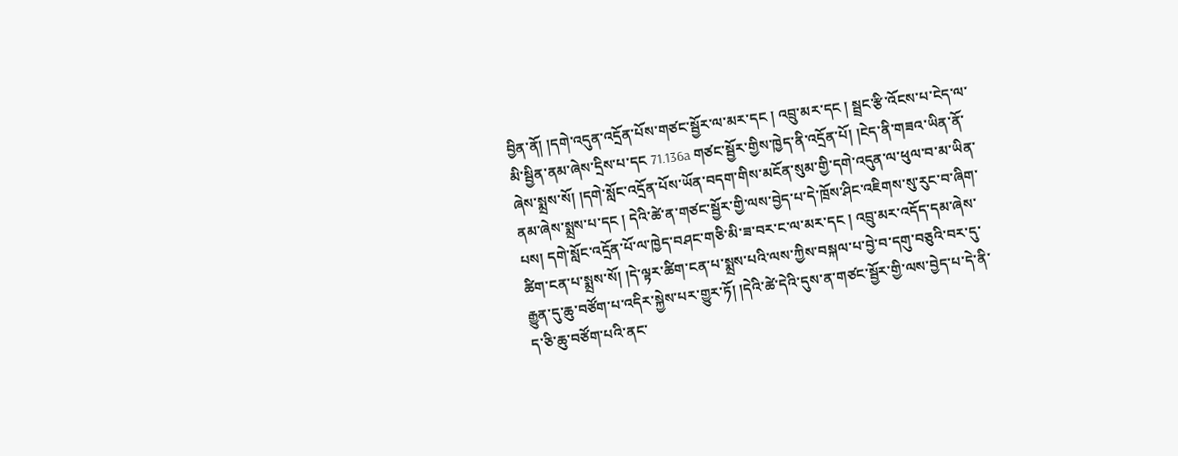བྱིན་ནོ། །དགེ་འདུན་འདྲོན་པོས་གཙང་སྦྱོར་ལ་མར་དང ། འབྲུ་མར་དང ། སྦྲང་རྩི་འོངས་པ་ངེད་ལ་མི་སྦྱིན་ནམ་ཞེས་དྲིས་པ་དང 71.136a གཙང་སྦྱོར་གྱིས་ཁྱེད་ནི་འདྲོན་པོ། །ངེད་ནི་གཟའ་ཡིན་ནོ་ཞེས་སྨྲས་སོ། །དགེ་སློང་འདྲོན་པོས་ཡོན་བདག་གིས་མངོན་སུམ་གྱི་དགེ་འདུན་ལ་ཕུལ་བ་མ་ཡིན་ནམ་ཞེས་སྨྲས་པ་དང ། དེའི་ཚེ་ན་གཙང་སྦྱོར་གྱི་ལས་བྱེད་པ་དེ་ཁྲོས་ཤིང་འཇིགས་སུ་རུང་བ་ཞིག་པས། དགེ་སློང་འདྲོན་པོ་ལ་ཁྱེད་བཤང་གཅི་མི་ཟ་བར་ང་ལ་མར་དང ། འབྲུ་མར་འདོད་དམ་ཞེས་ཚིག་ངན་པ་སྨྲས་སོ། །དེ་ལྟར་ཚིག་ངན་པ་སྨྲས་པའི་ལས་ཀྱིས་བསྐལ་པ་བྱེ་བ་དགུ་བཅུའི་བར་དུ་རྒྱུན་དུ་ཆུ་བཙོག་པ་འདིར་སྐྱེས་པར་གྱུར་ཏོ། །དེའི་ཚེ་དེའི་དུས་ན་གཙང་སྦྱོར་གྱི་ལས་བྱེད་པ་དེ་ནི་ད་ཅི་ཆུ་བཙོག་པའི་ནང་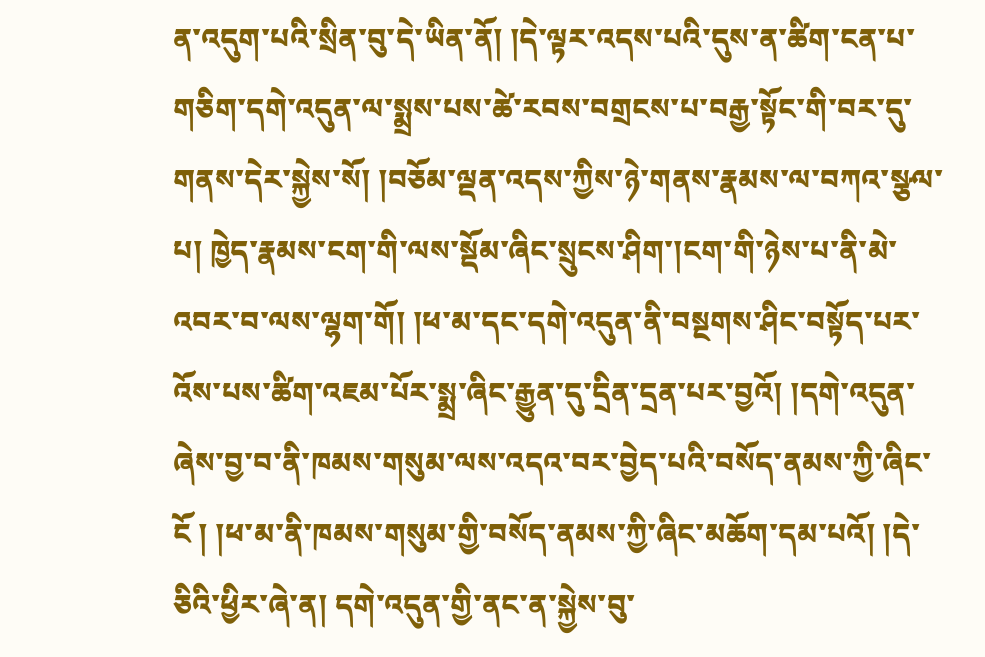ན་འདུག་པའི་སྲིན་བུ་དེ་ཡིན་ནོ། །དེ་ལྟར་འདས་པའི་དུས་ན་ཚིག་ངན་པ་གཅིག་དགེ་འདུན་ལ་སྨྲས་པས་ཚེ་རབས་བགྲངས་པ་བརྒྱ་སྟོང་གི་བར་དུ་གནས་དེར་སྐྱེས་སོ། །བཅོམ་ལྡན་འདས་ཀྱིས་ཉེ་གནས་རྣམས་ལ་བཀའ་སྩལ་པ། ཁྱེད་རྣམས་ངག་གི་ལས་སྡོམ་ཞིང་སྲུངས་ཤིག་།ངག་གི་ཉེས་པ་ནི་མེ་འབར་བ་ལས་ལྷག་གོ། །ཕ་མ་དང་དགེ་འདུན་ནི་བསྔགས་ཤིང་བསྟོད་པར་འོས་པས་ཚིག་འཇམ་པོར་སྨྲ་ཞིང་རྒྱུན་དུ་དྲིན་དྲན་པར་བྱའོ། །དགེ་འདུན་ཞེས་བྱ་བ་ནི་ཁམས་གསུམ་ལས་འདའ་བར་བྱེད་པའི་བསོད་ནམས་ཀྱི་ཞིང་ངོ ། །ཕ་མ་ནི་ཁམས་གསུམ་གྱི་བསོད་ནམས་ཀྱི་ཞིང་མཆོག་དམ་པའོ། །དེ་ཅིའི་ཕྱིར་ཞེ་ན། དགེ་འདུན་གྱི་ནང་ན་སྐྱེས་བུ་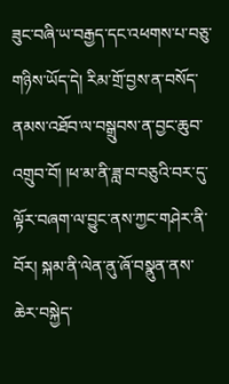ཟུང་བཞི་ཡ་བརྒྱད་དང་འཕགས་པ་བཅུ་གཉིས་ཡོད་དེ། རིམ་གྲོ་བྱས་ན་བསོད་ནམས་འཐོབ་ལ་བསྒྲུབས་ན་བྱང་ཆུབ་འགྲུབ་བོ། །ཕ་མ་ནི་ཟླ་བ་བཅུའི་བར་དུ་ལྟོར་བཞག་ལ་བྱུང་ནས་ཀྱང་གཤེར་ནི་བོར། སྐམ་ནི་ལེན་ནུ་ཞོ་བསྣུན་ནས་ཆེར་བསྐྱེད་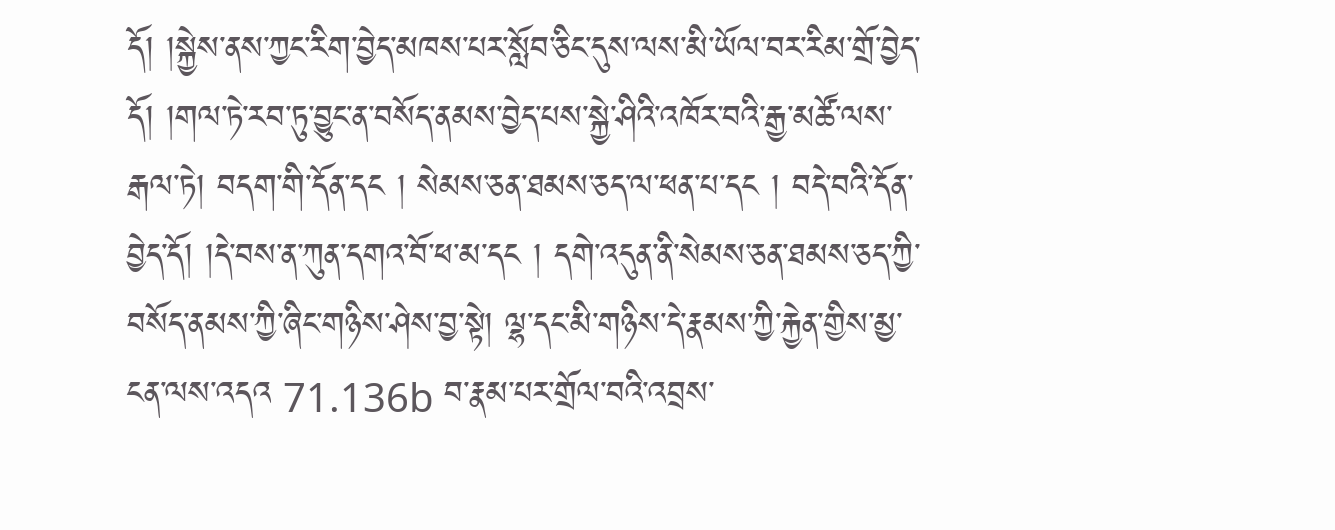དོ། །སྐྱེས་ནས་ཀྱང་རིག་བྱེད་མཁས་པར་སློབ་ཅིང་དུས་ལས་མི་ཡོལ་བར་རིམ་གྲོ་བྱེད་དོ། །གལ་ཏེ་རབ་ཏུ་བྱུང་ན་བསོད་ནམས་བྱེད་པས་སྐྱེ་ཤིའི་འཁོར་བའི་རྒྱ་མཚོ་ལས་རྒལ་ཏེ། བདག་གི་དོན་དང ། སེམས་ཅན་ཐམས་ཅད་ལ་ཕན་པ་དང ། བདེ་བའི་དོན་བྱེད་དོ། །དེ་བས་ན་ཀུན་དགའ་བོ་ཕ་མ་དང ། དགེ་འདུན་ནི་སེམས་ཅན་ཐམས་ཅད་ཀྱི་བསོད་ནམས་ཀྱི་ཞིང་གཉིས་ཤེས་བྱ་སྟེ། ལྷ་དང་མི་གཉིས་དེ་རྣམས་ཀྱི་རྐྱེན་གྱིས་མྱ་ངན་ལས་འདའ 71.136b བ་རྣམ་པར་གྲོལ་བའི་འབྲས་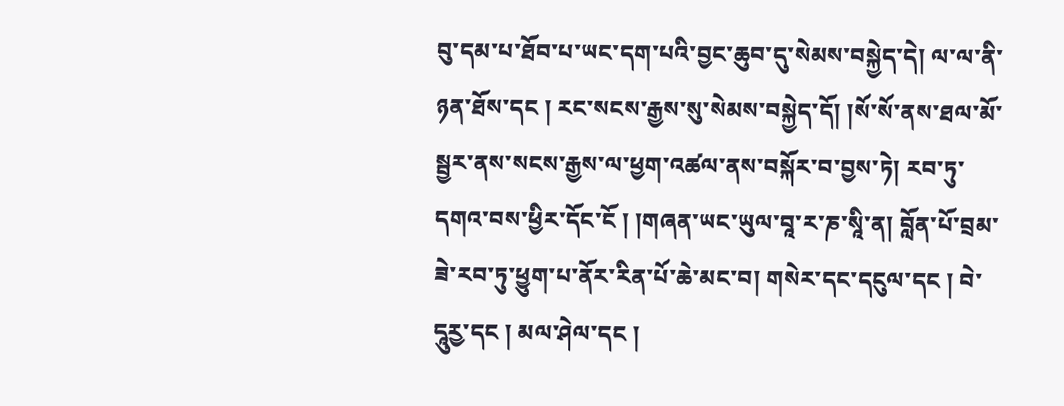བུ་དམ་པ་ཐོབ་པ་ཡང་དག་པའི་བྱང་ཆུབ་དུ་སེམས་བསྐྱེད་དེ། ལ་ལ་ནི་ཉན་ཐོས་དང ། རང་སངས་རྒྱས་སུ་སེམས་བསྐྱེད་དོ། །སོ་སོ་ནས་ཐལ་མོ་སྦྱར་ནས་སངས་རྒྱས་ལ་ཕྱག་འཚལ་ནས་བསྐོར་བ་བྱས་ཏེ། རབ་ཏུ་དགའ་བས་ཕྱིར་དོང་ངོ ། །གཞན་ཡང་ཡུལ་བཱ་ར་ཎ་སཱི་ན། བློན་པོ་བྲམ་ཟེ་རབ་ཏུ་ཕྱུག་པ་ནོར་རིན་པོ་ཆེ་མང་བ། གསེར་དང་དངུལ་དང ། བེ་དཱུརྱ་དང ། མལ་ཤེལ་དང །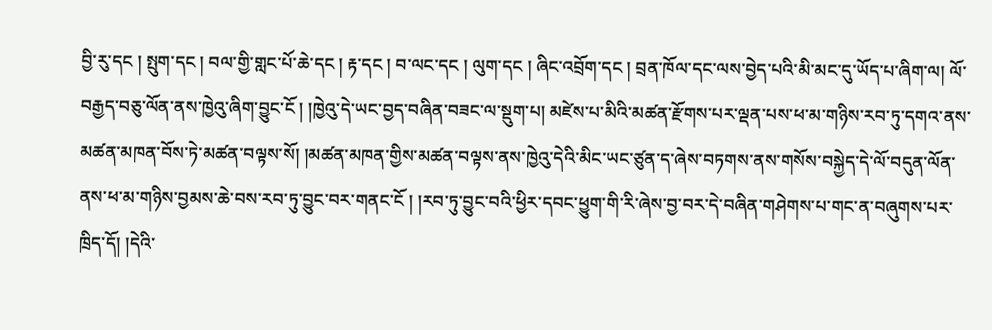བྱི་རུ་དང ། སྤུག་དང ། བལ་གྱི་གླང་པོ་ཆེ་དང ། རྟ་དང ། བ་ལང་དང ། ལུག་དང ། ཞིང་འབྲོག་དང ། བྲན་ཁོལ་དང་ལས་བྱེད་པའི་མི་མང་དུ་ཡོད་པ་ཞིག་ལ། ལོ་བརྒྱད་བཅུ་ལོན་ནས་ཁྱེའུ་ཞིག་བྱུང་ངོ ། །ཁྱེའུ་དེ་ཡང་བྱད་བཞིན་བཟང་ལ་སྡུག་པ། མཛེས་པ་མིའི་མཚན་རྫོགས་པར་ལྡན་པས་ཕ་མ་གཉིས་རབ་ཏུ་དགའ་ནས་མཚན་མཁན་བོས་ཏེ་མཚན་བལྟས་སོ། །མཚན་མཁན་གྱིས་མཚན་བལྟས་ནས་ཁྱེའུ་དེའི་མིང་ཡང་ཙུན་ད་ཞེས་བཏགས་ནས་གསོས་བསྐྱེད་དེ་ལོ་བདུན་ལོན་ནས་ཕ་མ་གཉིས་བྱམས་ཆེ་བས་རབ་ཏུ་བྱུང་བར་གནང་ངོ ། །རབ་ཏུ་བྱུང་བའི་ཕྱིར་དབང་ཕྱུག་གི་རི་ཞེས་བྱ་བར་དེ་བཞིན་གཤེགས་པ་གང་ན་བཞུགས་པར་ཁྲིད་དོ། །དེའི་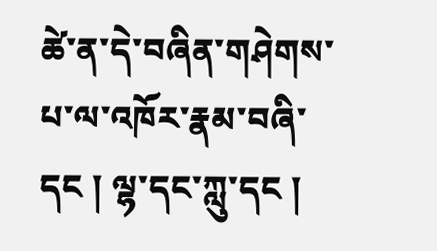ཚེ་ན་དེ་བཞིན་གཤེགས་པ་ལ་འཁོར་རྣམ་བཞི་དང ། ལྷ་དང་ཀླུ་དང །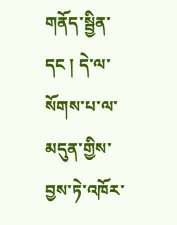གནོད་སྦྱིན་དང ། དེ་ལ་སོགས་པ་ལ་མདུན་གྱིས་བྱས་ཏེ་འཁོར་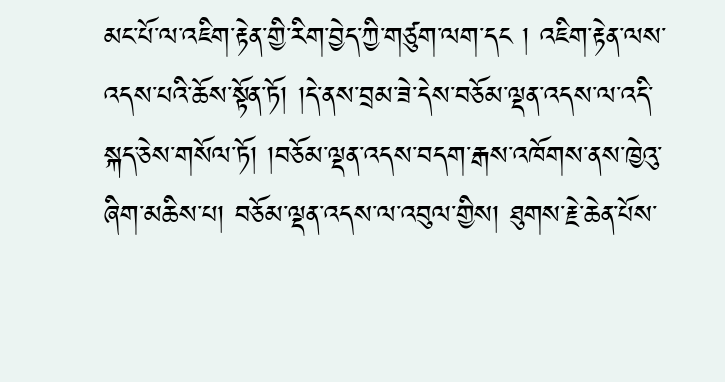མང་པོ་ལ་འཇིག་རྟེན་གྱི་རིག་བྱེད་ཀྱི་གཙུག་ལག་དང ། འཇིག་རྟེན་ལས་འདས་པའི་ཆོས་སྟོན་ཏོ། །དེ་ནས་བྲམ་ཟེ་དེས་བཅོམ་ལྡན་འདས་ལ་འདི་སྐད་ཅེས་གསོལ་ཏོ། །བཅོམ་ལྡན་འདས་བདག་རྒས་འཁོགས་ནས་ཁྱེའུ་ཞིག་མཆིས་པ། བཅོམ་ལྡན་འདས་ལ་འབུལ་གྱིས། ཐུགས་རྗེ་ཆེན་པོས་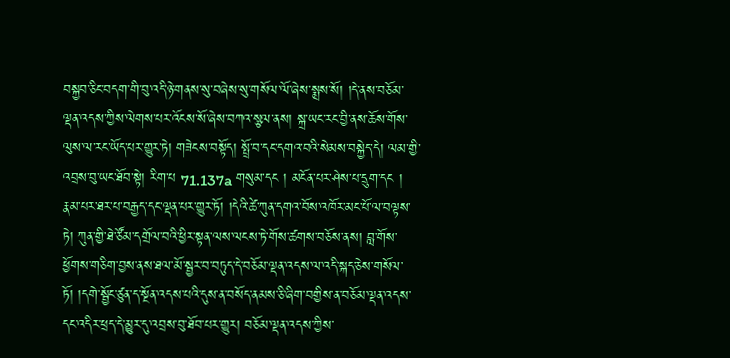བསྐྱབ་ཅིང་བདག་གི་བུ་འདི་ཉེ་གནས་སུ་བཞེས་སུ་གསོལ་ལོ་ཞེས་སྨྲས་སོ། །དེ་ནས་བཅོམ་ལྡན་འདས་ཀྱིས་ལེགས་པར་འོངས་སོ་ཞེས་བཀའ་སྩལ་ནས། སྐྲ་ཡང་རང་བྱི་ནས་ཆོས་གོས་ལུས་ལ་རང་ཡོད་པར་གྱུར་ཏེ། གཟེངས་བསྟོད། སྤྲོ་བ་དང་དགའ་བའི་སེམས་བསྐྱེད་དེ། ལམ་གྱི་འབྲས་བུ་ཡང་ཐོབ་སྟེ། རིག་པ 71.137a གསུམ་དང ། མངོན་པར་ཤེས་པ་དྲུག་དང ། རྣམ་པར་ཐར་པ་བརྒྱད་དང་ལྡན་པར་གྱུར་ཏོ། །དེའི་ཚེ་ཀུན་དགའ་བོས་འཁོར་མང་པོ་ལ་བལྟས་ཏེ། ཀུན་གྱི་ཐེ་ཙོམ་དགྲོལ་བའི་ཕྱིར་སྟན་ལས་ལངས་ཏེ་གོས་ཚགས་བཅོས་ནས། བླ་གོས་ཕྱོགས་གཅིག་བྱས་ནས་ཐལ་མོ་སྦྱར་བ་བཏུད་དེ་བཅོམ་ལྡན་འདས་ལ་འདི་སྐད་ཅེས་གསོལ་ཏོ། །དགེ་སྦྱོང་ཙུན་ད་སྔོན་འདས་པའི་དུས་ན་བསོད་ནམས་ཅི་ཞིག་བགྱིས་ན་བཅོམ་ལྡན་འདས་དང་འདིར་ཕྲད་དེ་མྱུར་དུ་འབྲས་བུ་ཐོབ་པར་གྱུར། བཅོམ་ལྡན་འདས་ཀྱིས་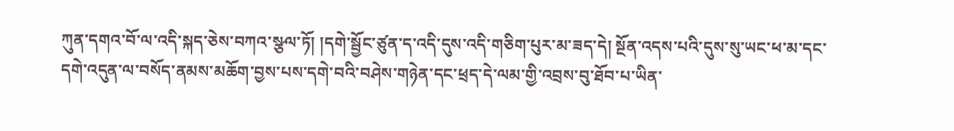ཀུན་དགའ་བོ་ལ་འདི་སྐད་ཅེས་བཀའ་སྩལ་ཏོ། །དགེ་སྦྱོང་ཙུན་ད་འདི་དུས་འདི་གཅིག་པུར་མ་ཟད་དེ། སྔོན་འདས་པའི་དུས་སུ་ཡང་ཕ་མ་དང་དགེ་འདུན་ལ་བསོད་ནམས་མཆོག་བྱས་པས་དགེ་བའི་བཤེས་གཉེན་དང་ཕྲད་དེ་ལམ་གྱི་འབྲས་བུ་ཐོབ་པ་ཡིན་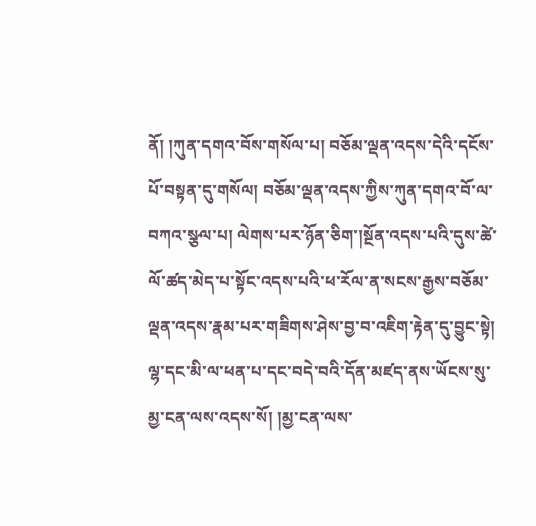ནོ། །ཀུན་དགའ་བོས་གསོལ་པ། བཅོམ་ལྡན་འདས་དེའི་དངོས་པོ་བསྟན་དུ་གསོལ། བཅོམ་ལྡན་འདས་ཀྱིས་ཀུན་དགའ་བོ་ལ་བཀའ་སྩལ་པ། ལེགས་པར་ཉོན་ཅིག་།སྔོན་འདས་པའི་དུས་ཚེ་ལོ་ཚད་མེད་པ་སྟོང་འདས་པའི་ཕ་རོལ་ན་སངས་རྒྱས་བཅོམ་ལྡན་འདས་རྣམ་པར་གཟིགས་ཤེས་བྱ་བ་འཇིག་རྟེན་དུ་བྱུང་སྟེ། ལྷ་དང་མི་ལ་ཕན་པ་དང་བདེ་བའི་དོན་མཛད་ནས་ཡོངས་སུ་མྱ་ངན་ལས་འདས་སོ། །མྱ་ངན་ལས་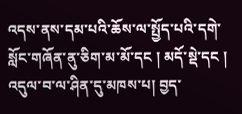འདས་ནས་དམ་པའི་ཆོས་ལ་སྤྱོད་པའི་དགེ་སློང་གཞོན་ནུ་ཅིག་མ་མོ་དང ། མདོ་སྡེ་དང ། འདུལ་བ་ལ་ཤིན་དུ་མཁས་པ། བྱད་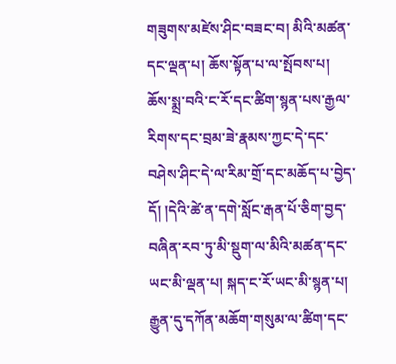གཟུགས་མཛེས་ཤིང་བཟང་བ། མིའི་མཚན་དང་ལྡན་པ། ཆོས་སྟོན་པ་ལ་སྤོབས་པ། ཆོས་སྨྲ་བའི་ང་རོ་དང་ཚིག་སྙན་པས་རྒྱལ་རིགས་དང་བྲམ་ཟེ་རྣམས་ཀྱང་དེ་དང་བཤེས་ཤིང་དེ་ལ་རིམ་གྲོ་དང་མཆོད་པ་བྱེད་དོ། །དེའི་ཚེ་ན་དགེ་སློང་རྒན་པོ་ཅིག་བྱད་བཞིན་རབ་ཏུ་མི་སྡུག་ལ་མིའི་མཚན་དང་ཡང་མི་ལྡན་པ། སྐད་ང་རོ་ཡང་མི་སྙན་པ། རྒྱུན་དུ་དཀོན་མཆོག་གསུམ་ལ་ཚིག་དང་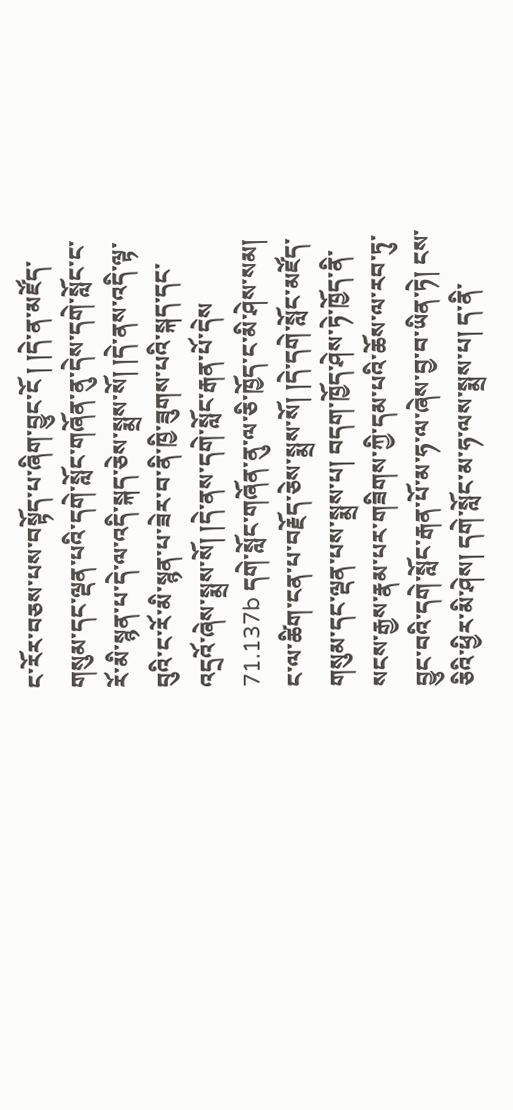ང་རོར་བཅས་པས་བསྟོད་པ་ཞིག་བྱུང་ངོ ། །དེ་ན་མཛོད་གསུམ་དང་ལྡན་པའི་དགེ་སློང་གཞོན་ནུ་དེས་དགེ་སློང་ང་རོ་མི་སྙན་པ་དེ་ལ་འདི་སྐད་ཅེས་སྨྲས་སོ། །དེ་ནས་འདི་ལྟ་བུའི་ང་རོ་མི་སྙན་པ་ཟེར་བ་ནི་ཁྱི་ཟུགས་པའི་སྐད་དང་འདྲའོ་ཞེས་སྨྲས་སོ། །དེ་ནས་དགེ་སློང་རྒན་པོ་དེས 71.137b དགེ་སློང་གཞོན་ནུ་ལ་ཅི་ཁྱོད་ང་མི་ཤེས་སམ། ང་ལ་ཚིག་ངན་པ་བརྗོད་ཅེས་སྨྲས་སོ། །དེ་དགེ་སློང་མཛོད་གསུམ་དང་ལྡན་པས་སྨྲས་པ། བདག་ཁྱོད་ཤེས་ཏེ་ཁྱོད་ནི་སངས་རྒྱས་རྣམ་པར་གཟིགས་ཀྱི་དམ་པའི་ཆོས་ལ་རབ་ཏུ་བྱུང་བའི་དགེ་སློང་རྒན་པོ་མ་ཧ་ལ་ཞེས་བྱ་བ་ཡིན་ཏེ། ངས་ཅིའི་ཕྱིར་མི་ཤེས། དགེ་སློང་མ་ཧ་ལས་སྨྲས་པ། ད་ནི་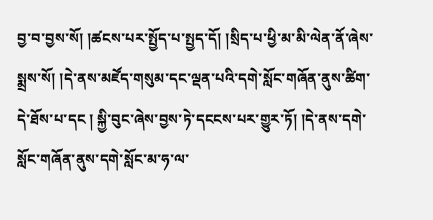བྱ་བ་བྱས་སོ། །ཚངས་པར་སྤྱོད་པ་སྤྱད་དོ། །སྲིད་པ་ཕྱི་མ་མི་ལེན་ནོ་ཞེས་སྨྲས་སོ། །དེ་ནས་མཛོད་གསུམ་དང་ལྡན་པའི་དགེ་སློང་གཞོན་ནུས་ཚིག་དེ་ཐོས་པ་དང ། སྐྱི་བུང་ཞེས་བྱས་ཏེ་དངངས་པར་གྱུར་ཏོ། །དེ་ནས་དགེ་སློང་གཞོན་ནུས་དགེ་སློང་མ་ཧ་ལ་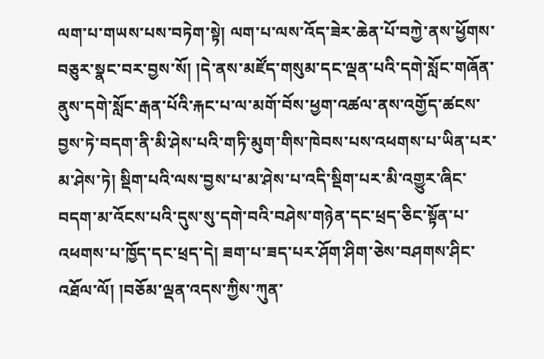ལག་པ་གཡས་པས་བཏེག་སྟེ། ལག་པ་ལས་འོད་ཟེར་ཆེན་པོ་བཀྱེ་ནས་ཕྱོགས་བཅུར་སྣང་བར་བྱས་སོ། །དེ་ནས་མཛོད་གསུམ་དང་ལྡན་པའི་དགེ་སློང་གཞོན་ནུས་དགེ་སློང་རྒན་པོའི་རྐང་པ་ལ་མགོ་བོས་ཕྱག་འཚལ་ནས་འགྱོད་ཚངས་བྱས་ཏེ་བདག་ནི་མི་ཤེས་པའི་གཏི་མུག་གིས་ཁེབས་པས་འཕགས་པ་ཡིན་པར་མ་ཤེས་ཏེ། སྡིག་པའི་ལས་བྱས་པ་མ་ཤེས་པ་འདི་སྡིག་པར་མི་འགྱུར་ཞིང་བདག་མ་འོངས་པའི་དུས་སུ་དགེ་བའི་བཤེས་གཉེན་དང་ཕྲད་ཅིང་སྟོན་པ་འཕགས་པ་ཁྱོད་དང་ཕྲད་དེ། ཟག་པ་ཟད་པར་ཤོག་ཤིག་ཅེས་བཤགས་ཤིང་འཐོལ་ལོ། །བཅོམ་ལྡན་འདས་ཀྱིས་ཀུན་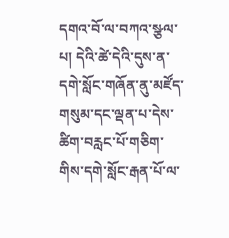དགའ་བོ་ལ་བཀའ་སྩལ་པ། དེའི་ཚེ་དེའི་དུས་ན་དགེ་སློང་གཞོན་ནུ་མཛོད་གསུམ་དང་ལྡན་པ་དེས་ཚིག་བརླང་པོ་གཅིག་གིས་དགེ་སློང་རྒན་པོ་ལ་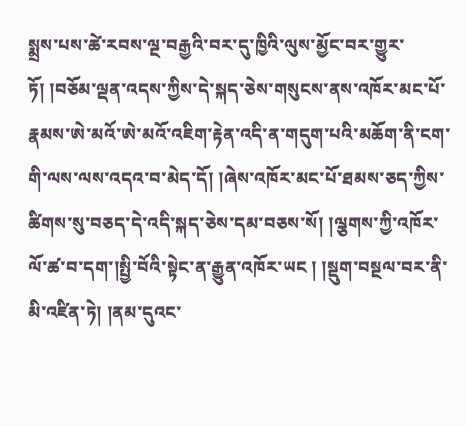སྨྲས་པས་ཚེ་རབས་ལྔ་བརྒྱའི་བར་དུ་ཁྱིའི་ལུས་མྱོང་བར་གྱུར་ཏོ། །བཅོམ་ལྡན་འདས་ཀྱིས་དེ་སྐད་ཅེས་གསུངས་ནས་འཁོར་མང་པོ་རྣམས་ཨེ་མའོ་ཨེ་མའོ་འཇིག་རྟེན་འདི་ན་གདུག་པའི་མཆོག་ནི་ངག་གི་ལས་ལས་འདའ་བ་མེད་དོ། །ཞེས་འཁོར་མང་པོ་ཐམས་ཅད་ཀྱིས་ཚིགས་སུ་བཅད་དེ་འདི་སྐད་ཅེས་དམ་བཅས་སོ། །ལྕགས་ཀྱི་འཁོར་ལོ་ཚ་བ་དག་།སྤྱི་བོའི་སྟེང་ན་རྒྱུན་འཁོར་ཡང ། །སྡུག་བསྔལ་བར་ནི་མི་འཛིན་ཏེ། །ནམ་དུའང་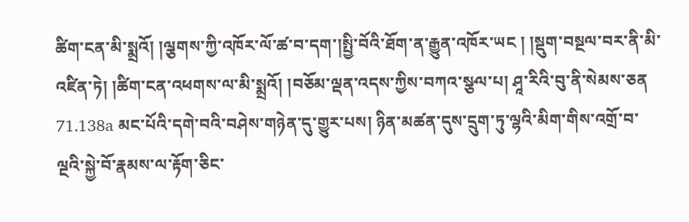ཚིག་ངན་མི་སྨྲའོ། །ལྕགས་ཀྱི་འཁོར་ལོ་ཚ་བ་དག་།སྤྱི་བོའི་ཐོག་ན་རྒྱུན་འཁོར་ཡང ། །སྡུག་བསྔལ་བར་ནི་མི་འཛིན་ཏེ། །ཚིག་ངན་འཕགས་ལ་མི་སྨྲའོ། །བཅོམ་ལྡན་འདས་ཀྱིས་བཀའ་སྩལ་པ། ཤཱ་རིའི་བུ་ནི་སེམས་ཅན 71.138a མང་པོའི་དགེ་བའི་བཤེས་གཉེན་དུ་གྱུར་པས། ཉིན་མཚན་དུས་དྲུག་ཏུ་ལྷའི་མིག་གིས་འགྲོ་བ་ལྔའི་སྐྱེ་བོ་རྣམས་ལ་རྟོག་ཅིང་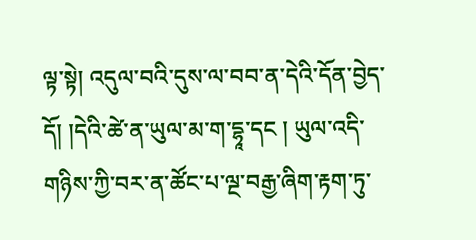ལྟ་སྟེ། འདུལ་བའི་དུས་ལ་བབ་ན་དེའི་དོན་བྱེད་དོ། །དེའི་ཚེ་ན་ཡུལ་མ་ག་དྷཱ་དང ། ཡུལ་འདི་གཉིས་ཀྱི་བར་ན་ཚོང་པ་ལྔ་བརྒྱ་ཞིག་རྟག་ཏུ་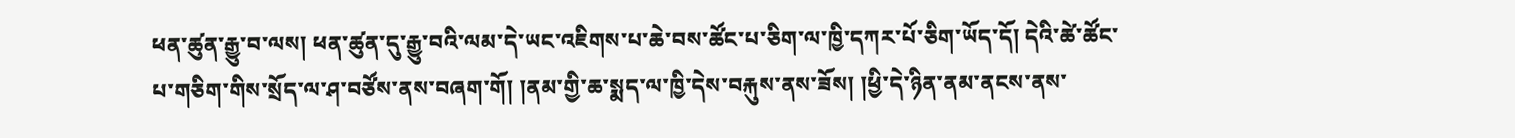ཕན་ཚུན་རྒྱུ་བ་ལས། ཕན་ཚུན་དུ་རྒྱུ་བའི་ལམ་དེ་ཡང་འཇིགས་པ་ཆེ་བས་ཚོང་པ་ཅིག་ལ་ཁྱི་དཀར་པོ་ཅིག་ཡོད་དོ། དེའི་ཚེ་ཚོང་པ་གཅིག་གིས་སྲོད་ལ་ཤ་བཙོས་ནས་བཞག་གོ། །ནམ་གྱི་ཆ་སྨད་ལ་ཁྱི་དེས་བརྐུས་ནས་ཟོས། །ཕྱི་དེ་ཉིན་ནམ་ནངས་ནས་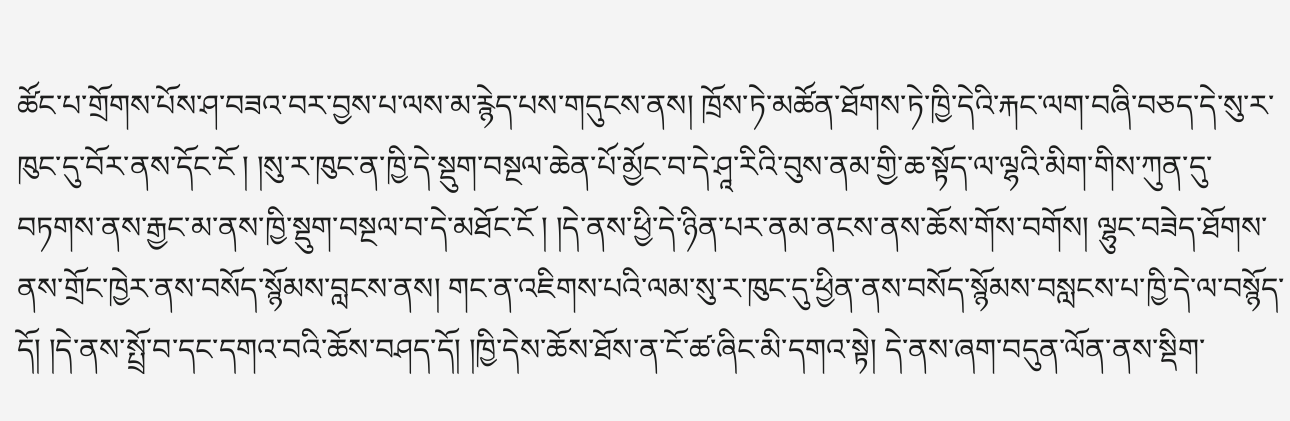ཚོང་པ་གྲོགས་པོས་ཤ་བཟའ་བར་བྱས་པ་ལས་མ་རྙེད་པས་གདུངས་ནས། ཁྲོས་ཏེ་མཚོན་ཐོགས་ཏེ་ཁྱི་དེའི་རྐང་ལག་བཞི་བཅད་དེ་སུ་ར་ཁུང་དུ་བོར་ནས་དོང་ངོ ། །སུ་ར་ཁུང་ན་ཁྱི་དེ་སྡུག་བསྔལ་ཆེན་པོ་མྱོང་བ་དེ་ཤཱ་རིའི་བུས་ནམ་གྱི་ཆ་སྟོད་ལ་ལྷའི་མིག་གིས་ཀུན་དུ་བཏགས་ནས་རྒྱང་མ་ནས་ཁྱི་སྡུག་བསྔལ་བ་དེ་མཐོང་ངོ ། །དེ་ནས་ཕྱི་དེ་ཉིན་པར་ནམ་ནངས་ནས་ཆོས་གོས་བགོས། ལྷུང་བཟེད་ཐོགས་ནས་གྲོང་ཁྱེར་ནས་བསོད་སྙོམས་བླངས་ནས། གང་ན་འཇིགས་པའི་ལམ་སུ་ར་ཁུང་དུ་ཕྱིན་ནས་བསོད་སྙོམས་བསླངས་པ་ཁྱི་དེ་ལ་བསྙོད་དོ། །དེ་ནས་སྤྲོ་བ་དང་དགའ་བའི་ཆོས་བཤད་དོ། །ཁྱི་དེས་ཆོས་ཐོས་ན་ངོ་ཚ་ཞིང་མི་དགའ་སྟེ། དེ་ནས་ཞག་བདུན་ལོན་ནས་སྡིག་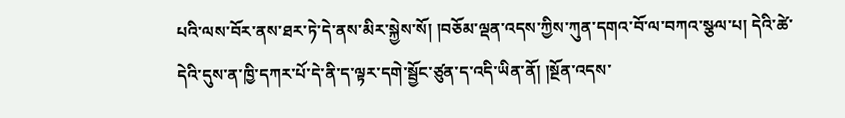པའི་ལས་བོར་ནས་ཐར་ཏེ་དེ་ནས་མིར་སྐྱེས་སོ། །བཅོམ་ལྡན་འདས་ཀྱིས་ཀུན་དགའ་བོ་ལ་བཀའ་སྩལ་པ། དེའི་ཚེ་དེའི་དུས་ན་ཁྱི་དཀར་པོ་དེ་ནི་ད་ལྟར་དགེ་སྦྱོང་ཙུན་ད་འདི་ཡིན་ནོ། །སྔོན་འདས་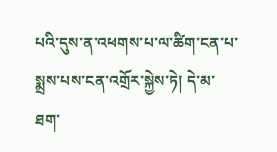པའི་དུས་ན་འཕགས་པ་ལ་ཚིག་ངན་པ་སྨྲས་པས་ངན་འགྲོར་སྐྱེས་ཏེ། དེ་མ་ཐག་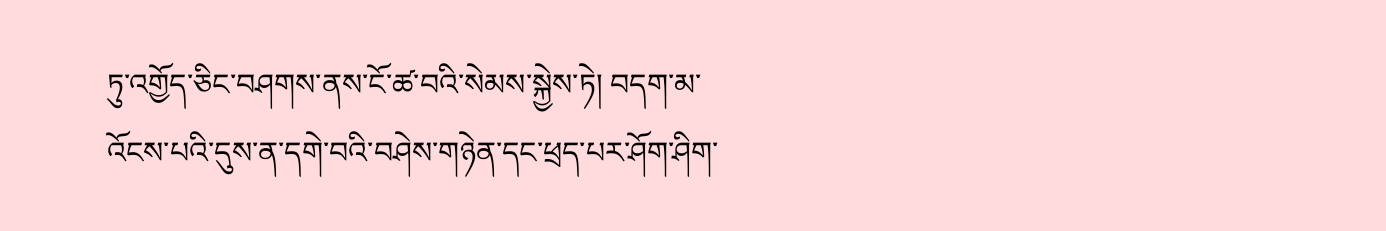ཏུ་འགྱོད་ཅིང་བཤགས་ནས་ངོ་ཚ་བའི་སེམས་སྐྱེས་ཏེ། བདག་མ་འོངས་པའི་དུས་ན་དགེ་བའི་བཤེས་གཉེན་དང་ཕྲད་པར་ཤོག་ཤིག་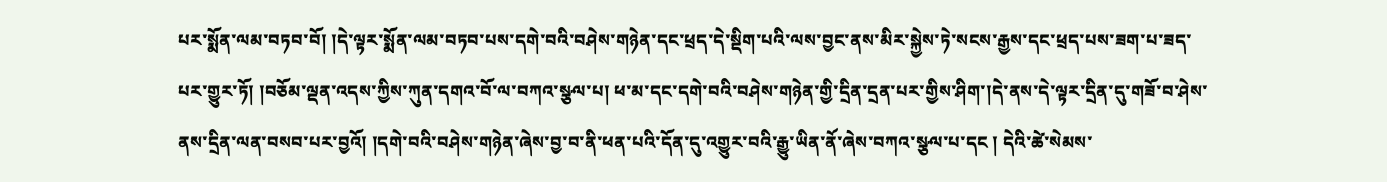པར་སྨོན་ལམ་བཏབ་བོ། །དེ་ལྟར་སྨོན་ལམ་བཏབ་པས་དགེ་བའི་བཤེས་གཉེན་དང་ཕྲད་དེ་སྡིག་པའི་ལས་བྱང་ནས་མིར་སྐྱེས་ཏེ་སངས་རྒྱས་དང་ཕྲད་པས་ཟག་པ་ཟད་པར་གྱུར་ཏོ། །བཅོམ་ལྡན་འདས་ཀྱིས་ཀུན་དགའ་བོ་ལ་བཀའ་སྩལ་པ། ཕ་མ་དང་དགེ་བའི་བཤེས་གཉེན་གྱི་དྲིན་དྲན་པར་གྱིས་ཤིག་།དེ་ནས་དེ་ལྟར་དྲིན་དུ་གཟོ་བ་ཤེས་ནས་དྲིན་ལན་བསབ་པར་བྱའོ། །དགེ་བའི་བཤེས་གཉེན་ཞེས་བྱ་བ་ནི་ཕན་པའི་དོན་དུ་འགྱུར་བའི་རྒྱུ་ཡིན་ནོ་ཞེས་བཀའ་སྩལ་པ་དང ། དེའི་ཚེ་སེམས་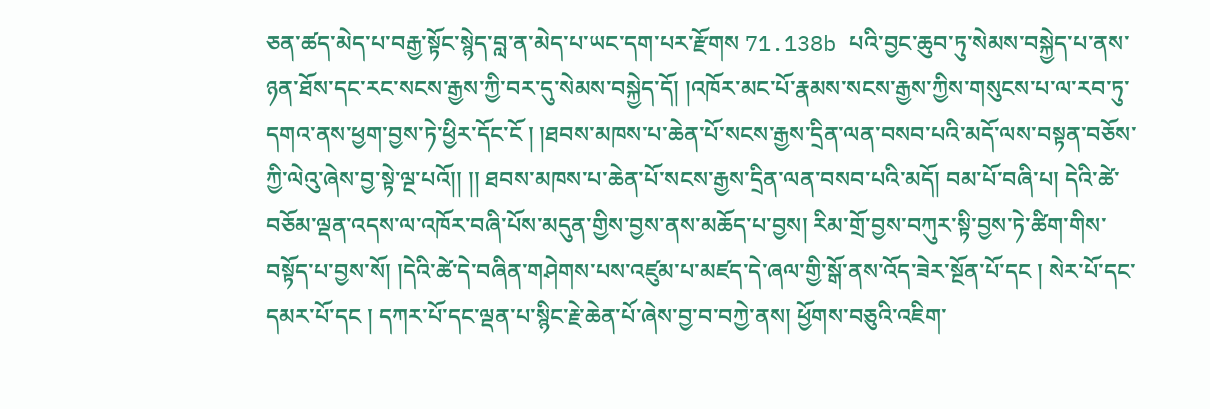ཅན་ཚད་མེད་པ་བརྒྱ་སྟོང་སྙེད་བླ་ན་མེད་པ་ཡང་དག་པར་རྫོགས 71.138b པའི་བྱང་ཆུབ་ཏུ་སེམས་བསྐྱེད་པ་ནས་ཉན་ཐོས་དང་རང་སངས་རྒྱས་ཀྱི་བར་དུ་སེམས་བསྐྱེད་དོ། །འཁོར་མང་པོ་རྣམས་སངས་རྒྱས་ཀྱིས་གསུངས་པ་ལ་རབ་ཏུ་དགའ་ནས་ཕྱག་བྱས་ཏེ་ཕྱིར་དོང་ངོ ། །ཐབས་མཁས་པ་ཆེན་པོ་སངས་རྒྱས་དྲིན་ལན་བསབ་པའི་མདོ་ལས་བསྟན་བཅོས་ཀྱི་ལེའུ་ཞེས་བྱ་སྟེ་ལྔ་པའོ།། །། ཐབས་མཁས་པ་ཆེན་པོ་སངས་རྒྱས་དྲིན་ལན་བསབ་པའི་མདོ། བམ་པོ་བཞི་པ། དེའི་ཚེ་བཅོམ་ལྡན་འདས་ལ་འཁོར་བཞི་པོས་མདུན་གྱིས་བྱས་ནས་མཆོད་པ་བྱས། རིམ་གྲོ་བྱས་བཀུར་སྟི་བྱས་ཏེ་ཚིག་གིས་བསྟོད་པ་བྱས་སོ། །དེའི་ཚེ་དེ་བཞིན་གཤེགས་པས་འཛུམ་པ་མཛད་དེ་ཞལ་གྱི་སྒོ་ནས་འོད་ཟེར་སྔོན་པོ་དང ། སེར་པོ་དང་དམར་པོ་དང ། དཀར་པོ་དང་ལྡན་པ་སྙིང་རྗེ་ཆེན་པོ་ཞེས་བྱ་བ་བཀྱེ་ནས། ཕྱོགས་བཅུའི་འཇིག་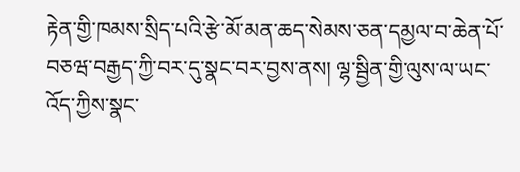རྟེན་གྱི་ཁམས་སྲིད་པའི་རྩེ་མོ་མན་ཆད་སེམས་ཅན་དམྱལ་བ་ཆེན་པོ་བཅཝ་བརྒྱད་ཀྱི་བར་དུ་སྣང་བར་བྱས་ནས། ལྷ་སྦྱིན་གྱི་ལུས་ལ་ཡང་འོད་ཀྱིས་སྣང་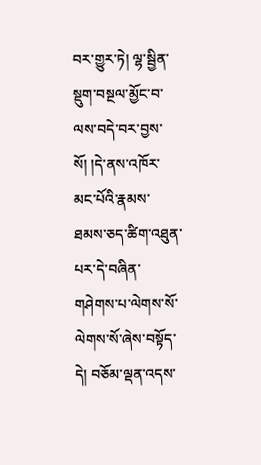བར་གྱུར་ཏེ། ལྷ་སྦྱིན་སྡུག་བསྔལ་མྱོང་བ་ལས་བདེ་བར་བྱས་སོ། །དེ་ནས་འཁོར་མང་པོའི་རྣམས་ཐམས་ཅད་ཚིག་འཐུན་པར་དེ་བཞིན་གཤེགས་པ་ལེགས་སོ་ལེགས་སོ་ཞེས་བསྟོད་དེ། བཅོམ་ལྡན་འདས་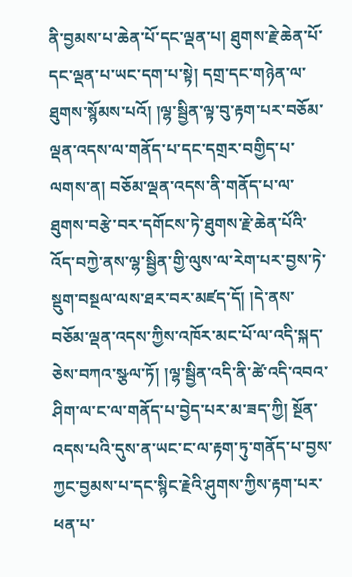ནི་བྱམས་པ་ཆེན་པོ་དང་ལྡན་པ། ཐུགས་རྗེ་ཆེན་པོ་དང་ལྡན་པ་ཡང་དག་པ་སྟེ། དགྲ་དང་གཉེན་ལ་ཐུགས་སྙོམས་པའོ། །ལྷ་སྦྱིན་ལྟ་བུ་རྟག་པར་བཅོམ་ལྡན་འདས་ལ་གནོད་པ་དང་དགྲར་བགྱིད་པ་ལགས་ན། བཅོམ་ལྡན་འདས་ནི་གནོད་པ་ལ་ཐུགས་བརྩེ་བར་དགོངས་ཏེ་ཐུགས་རྗེ་ཆེན་པོའི་འོད་བཀྱེ་ནས་ལྷ་སྦྱིན་གྱི་ལུས་ལ་རེག་པར་བྱས་ཏེ་སྡུག་བསྔལ་ལས་ཐར་བར་མཛད་དོ། །དེ་ནས་བཅོམ་ལྡན་འདས་ཀྱིས་འཁོར་མང་པོ་ལ་འདི་སྐད་ཅེས་བཀའ་སྩལ་ཏོ། །ལྷ་སྦྱིན་འདི་ནི་ཚེ་འདི་འབའ་ཤིག་ལ་ང་ལ་གནོད་པ་བྱེད་པར་མ་ཟད་ཀྱི། སྔོན་འདས་པའི་དུས་ན་ཡང་ང་ལ་རྟག་ཏུ་གནོད་པ་བྱས་ཀྱང་བྱམས་པ་དང་སྙིང་རྗེའི་ཤུགས་ཀྱིས་རྟག་པར་ཕན་པ་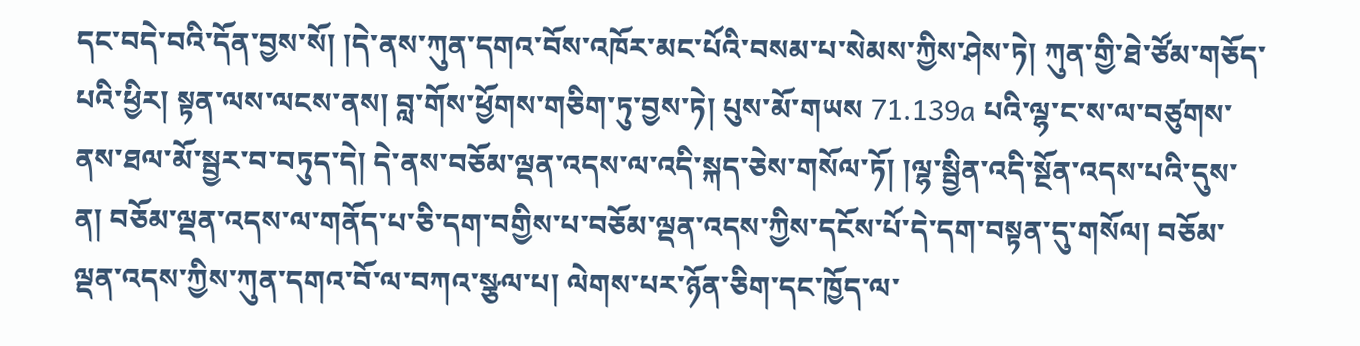དང་བདེ་བའི་དོན་བྱས་སོ། །དེ་ནས་ཀུན་དགའ་བོས་འཁོར་མང་པོའི་བསམ་པ་སེམས་ཀྱིས་ཤེས་ཏེ། ཀུན་གྱི་ཐེ་ཙོམ་གཅོད་པའི་ཕྱིར། སྟན་ལས་ལངས་ནས། བླ་གོས་ཕྱོགས་གཅིག་ཏུ་བྱས་ཏེ། པུས་མོ་གཡས 71.139a པའི་ལྷ་ང་ས་ལ་བཙུགས་ནས་ཐལ་མོ་སྦྱར་བ་བཏུད་དེ། དེ་ནས་བཅོམ་ལྡན་འདས་ལ་འདི་སྐད་ཅེས་གསོལ་ཏོ། །ལྷ་སྦྱིན་འདི་སྔོན་འདས་པའི་དུས་ན། བཅོམ་ལྡན་འདས་ལ་གནོད་པ་ཅི་དག་བགྱིས་པ་བཅོམ་ལྡན་འདས་ཀྱིས་དངོས་པོ་དེ་དག་བསྟན་དུ་གསོལ། བཅོམ་ལྡན་འདས་ཀྱིས་ཀུན་དགའ་བོ་ལ་བཀའ་སྩལ་པ། ལེགས་པར་ཉོན་ཅིག་དང་ཁྱོད་ལ་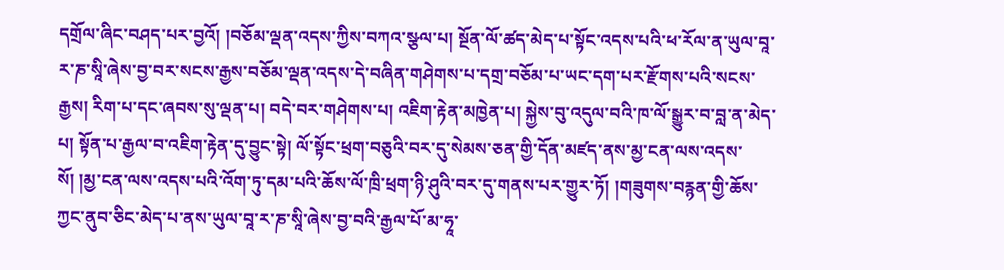དགྲོལ་ཞིང་བཤད་པར་བྱའོ། །བཅོམ་ལྡན་འདས་ཀྱིས་བཀའ་སྩལ་པ། སྔོན་ལོ་ཚད་མེད་པ་སྟོང་འདས་པའི་ཕ་རོལ་ན་ཡུལ་བཱ་ར་ཎ་སཱི་ཞེས་བྱ་བར་སངས་རྒྱས་བཅོམ་ལྡན་འདས་དེ་བཞིན་གཤེགས་པ་དགྲ་བཅོམ་པ་ཡང་དག་པར་རྫོགས་པའི་སངས་རྒྱས། རིག་པ་དང་ཞབས་སུ་ལྡན་པ། བདེ་བར་གཤེགས་པ། འཇིག་རྟེན་མཁྱེན་པ། སྐྱེས་བུ་འདུལ་བའི་ཁ་ལོ་སྒྱུར་བ་བླ་ན་མེད་པ། སྟོན་པ་རྒྱལ་བ་འཇིག་རྟེན་དུ་བྱུང་སྟེ། ལོ་སྟོང་ཕྲག་བཅུའི་བར་དུ་སེམས་ཅན་གྱི་དོན་མཛད་ནས་མྱ་ངན་ལས་འདས་སོ། །མྱ་ངན་ལས་འདས་པའི་འོག་ཏུ་དམ་པའི་ཆོས་ལོ་ཁྲི་ཕྲག་ཉི་ཤུའི་བར་དུ་གནས་པར་གྱུར་ཏོ། །གཟུགས་བརྙན་གྱི་ཆོས་ཀྱང་ནུབ་ཅིང་མེད་པ་ནས་ཡུལ་བཱ་ར་ཎ་སཱི་ཞེས་བྱ་བའི་རྒྱལ་པོ་མ་ཧཱ་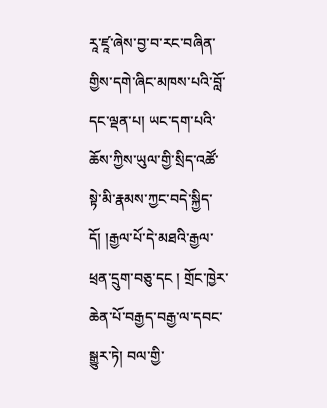རཱ་ཛཱ་ཞེས་བྱ་བ་རང་བཞིན་གྱིས་དགེ་ཞིང་མཁས་པའི་བློ་དང་ལྡན་པ། ཡང་དག་པའི་ཆོས་ཀྱིས་ཡུལ་གྱི་སྲིད་འཚོ་སྟེ་མི་རྣམས་ཀྱང་བདེ་སྐྱིད་དོ། །རྒྱལ་པོ་དེ་མཐའི་རྒྱལ་ཕྲན་དྲུག་བཅུ་དང ། གྲོང་ཁྱེར་ཆེན་པོ་བརྒྱད་བརྒྱ་ལ་དབང་སྒྱུར་ཏེ། བལ་གྱི་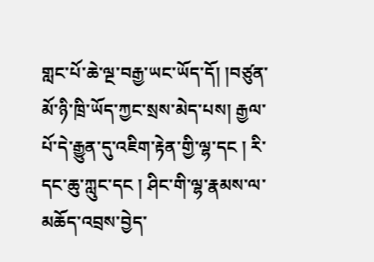གླང་པོ་ཆེ་ལྔ་བརྒྱ་ཡང་ཡོད་དོ། །བཙུན་མོ་ཉི་ཁྲི་ཡོད་ཀྱང་སྲས་མེད་པས། རྒྱལ་པོ་དེ་རྒྱུན་དུ་འཇིག་རྟེན་གྱི་ལྷ་དང ། རི་དང་ཆུ་ཀླུང་དང ། ཤིང་གི་ལྷ་རྣམས་ལ་མཆོད་འབྲས་བྱེད་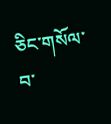ཅིང་གསོལ་བ་